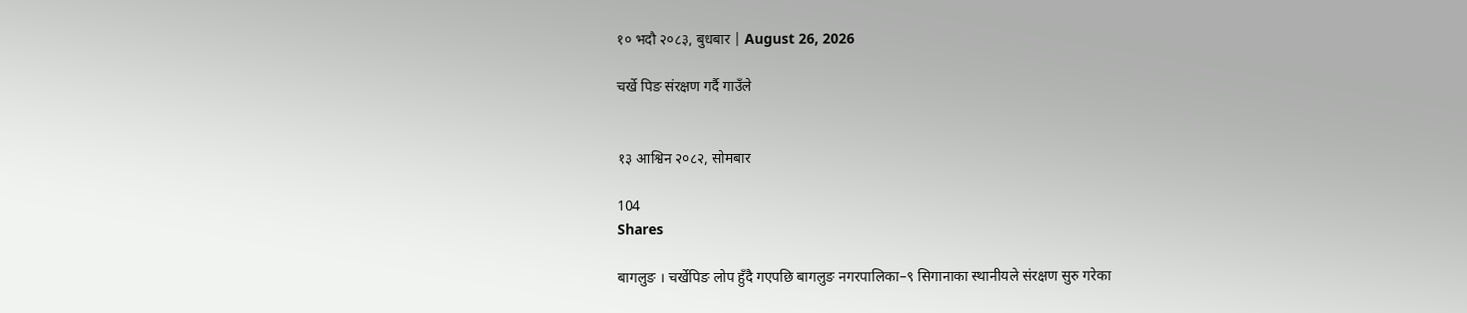१० भदौ २०८३, बुधबार | August 26, 2026

चर्खे पिङ संरक्षण गर्दै गाउँले


१३ आश्विन २०८२, सोमबार

104
Shares

बागलुङ । चर्खेपिङ लोप हुँदै गएपछि बागलुङ नगरपालिका–९ सिगानाका स्थानीयले संरक्षण सुरु गरेका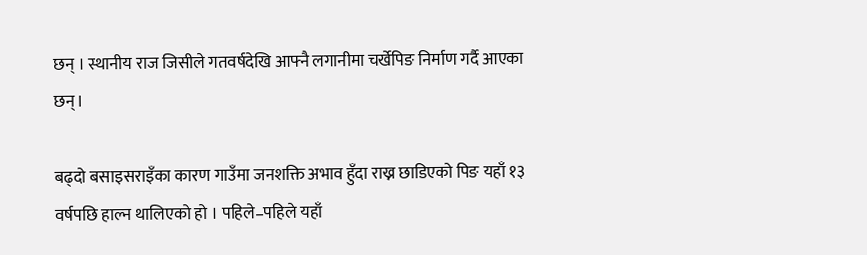छन् । स्थानीय राज जिसीले गतवर्षदेखि आफ्नै लगानीमा चर्खेपिङ निर्माण गर्दै आएका छन्।

बढ्दो बसाइसराइँका कारण गाउँमा जनशक्ति अभाव हुँदा राख्न छाडिएको पिङ यहाँ १३ वर्षपछि हाल्न थालिएको हो । पहिले–पहिले यहाँ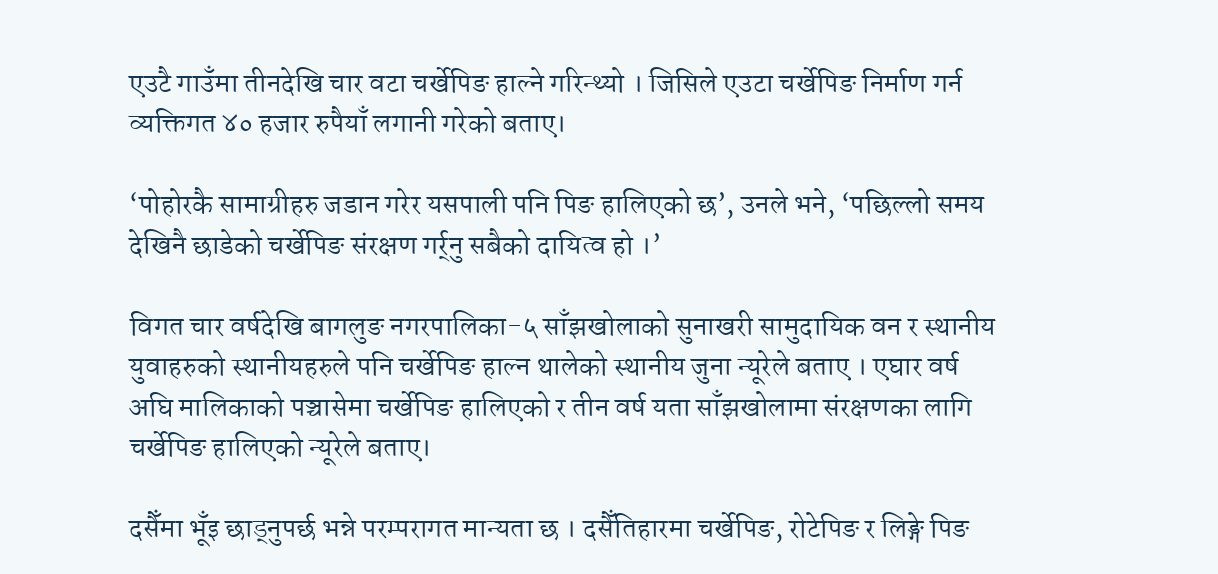एउटै गाउँमा तीनदेखि चार वटा चर्खेपिङ हाल्ने गरिन्थ्यो । जिसिले एउटा चर्खेपिङ निर्माण गर्न व्यक्तिगत ४० हजार रुपैयाँ लगानी गरेको बताए।

‘पोहोरकै सामाग्रीहरु जडान गरेर यसपाली पनि पिङ हालिएको छ’, उनले भने, ‘पछिल्लो समय देखिनै छाडेको चर्खेपिङ संरक्षण गर्र्नु सबैको दायित्व हो ।’

विगत चार वर्षदेखि बागलुङ नगरपालिका-५ साँझखोलाको सुनाखरी सामुदायिक वन र स्थानीय युवाहरुको स्थानीयहरुले पनि चर्खेपिङ हाल्न थालेको स्थानीय जुना न्यूरेले बताए । एघार वर्ष अघि मालिकाको पञ्चासेमा चर्खेपिङ हालिएको र तीन वर्ष यता साँझखोलामा संरक्षणका लागि चर्खेपिङ हालिएको न्यूरेले बताए।

दसैँमा भूँइ छाड्नुपर्छ भन्ने परम्परागत मान्यता छ । दसैँतिहारमा चर्खेपिङ, रोटेपिङ र लिङ्गे पिङ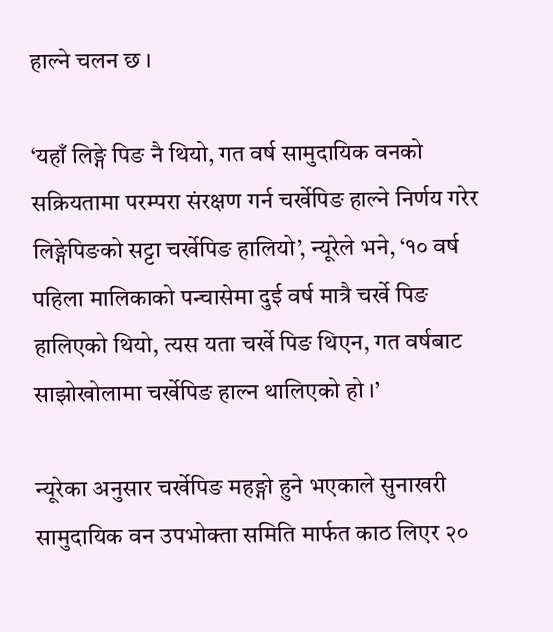हाल्ने चलन छ ।

‘यहाँ लिङ्गे पिङ नै थियो, गत वर्ष सामुदायिक वनको सक्रियतामा परम्परा संरक्षण गर्न चर्खेपिङ हाल्ने निर्णय गरेर लिङ्गेपिङको सट्टा चर्खेपिङ हालियो’, न्यूरेले भने, ‘१० वर्ष पहिला मालिकाको पन्चासेमा दुई वर्ष मात्रै चर्खे पिङ हालिएको थियो, त्यस यता चर्खे पिङ थिएन, गत वर्षबाट साझोखोलामा चर्खेपिङ हाल्न थालिएको हो ।’

न्यूरेका अनुसार चर्खेपिङ महङ्गो हुने भएकाले सुनाखरी सामुदायिक वन उपभोक्ता समिति मार्फत काठ लिएर २०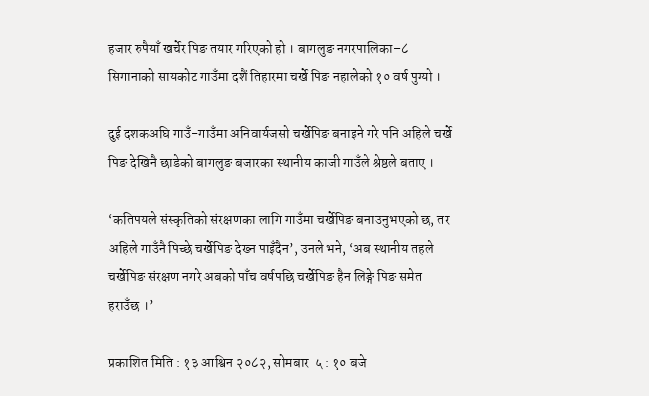हजार रुपैयाँ खर्चेर पिङ तयार गरिएको हो । बागलुङ नगरपालिका–८ सिगानाको सायकोट गाउँमा दशैं तिहारमा चर्खे पिङ नहालेको १० वर्ष पुग्यो ।

दुई दशकअघि गाउँ-गाउँमा अनिवार्यजसो चर्खेपिङ बनाइने गरे पनि अहिले चर्खे पिङ देखिनै छाडेको बागलुङ बजारका स्थानीय काजी गाउँले श्रेष्ठले बताए ।

‘कतिपयले संस्कृतिको संरक्षणका लागि गाउँमा चर्खेपिङ बनाउनुभएको छ, तर अहिले गाउँनै पिच्छे चर्खेपिङ देख्न पाइँदैन’, उनले भने, ‘अब स्थानीय तहले चर्खेपिङ संरक्षण नगरे अबको पाँच वर्षपछि चर्खेपिङ हैन लिङ्गे पिङ समेत हराउँछ ।’

प्रकाशित मिति : १३ आश्विन २०८२, सोमबार  ५ : १० बजे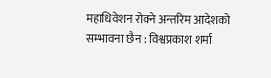महाधिवेशन रोक्ने अन्तरिम आदेशको सम्भावना छैन : विश्वप्रकाश शर्मा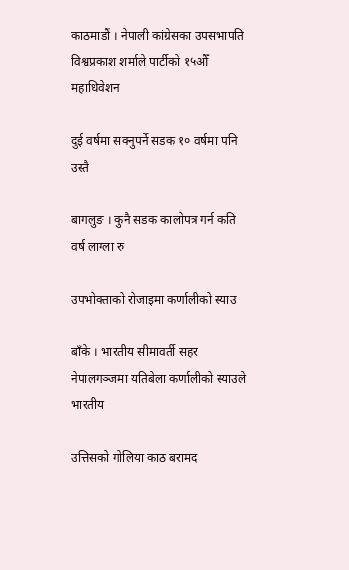काठमाडौं । नेपाली कांग्रेसका उपसभापति विश्वप्रकाश शर्माले पार्टीको १५औँ महाधिवेशन

दुई वर्षमा सक्नुपर्ने सडक १० वर्षमा पनि उस्तै

बागलुङ । कुनै सडक कालोपत्र गर्न कति वर्ष लाग्ला रु

उपभोक्ताको रोजाइमा कर्णालीको स्याउ

बाँके । भारतीय सीमावर्ती सहर नेपालगञ्जमा यतिबेला कर्णालीको स्याउले भारतीय

उत्तिसको गोलिया काठ बरामद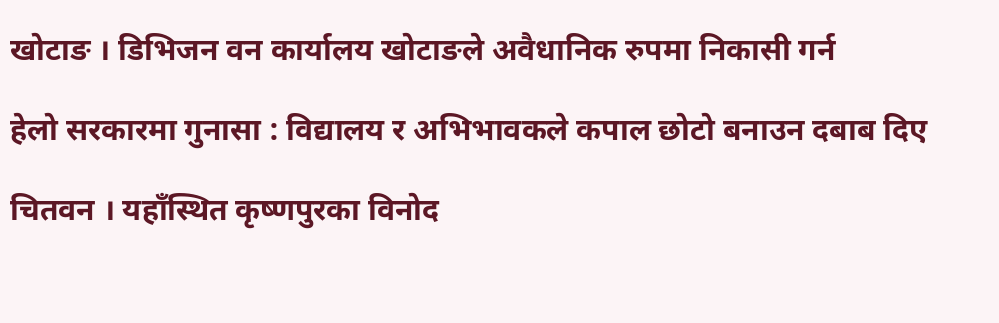खोटाङ । डिभिजन वन कार्यालय खोटाङले अवैधानिक रुपमा निकासी गर्न

हेलो सरकारमा गुनासा : विद्यालय र अभिभावकले कपाल छोटो बनाउन दबाब दिए

चितवन । यहाँस्थित कृष्णपुरका विनोद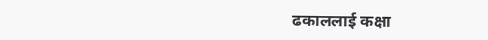ढकाललाई कक्षा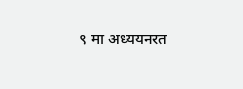९ मा अध्ययनरत